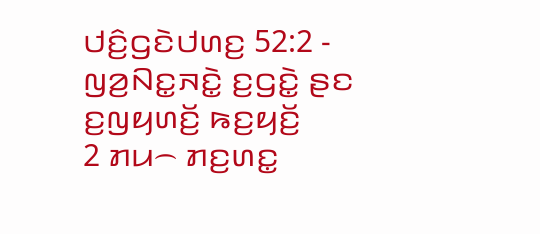ꤓꤢꤨ꤬ꤞꤢꤧꤓꤛꤢ꤬ 52:2 - ꤜꤤ꤬ꤡꤢ꤭ꤏꤢꤧ꤭ ꤢ꤬ꤞꤢꤧ꤭ ꤔꤢ ꤢ꤬ꤜꤟꤛꤢꤩ꤬ ꤒꤢ꤬ꤟꤢꤩ꤬
2 ꤊꤣ꤮ ꤊꤢ꤬ꤛꤢ꤭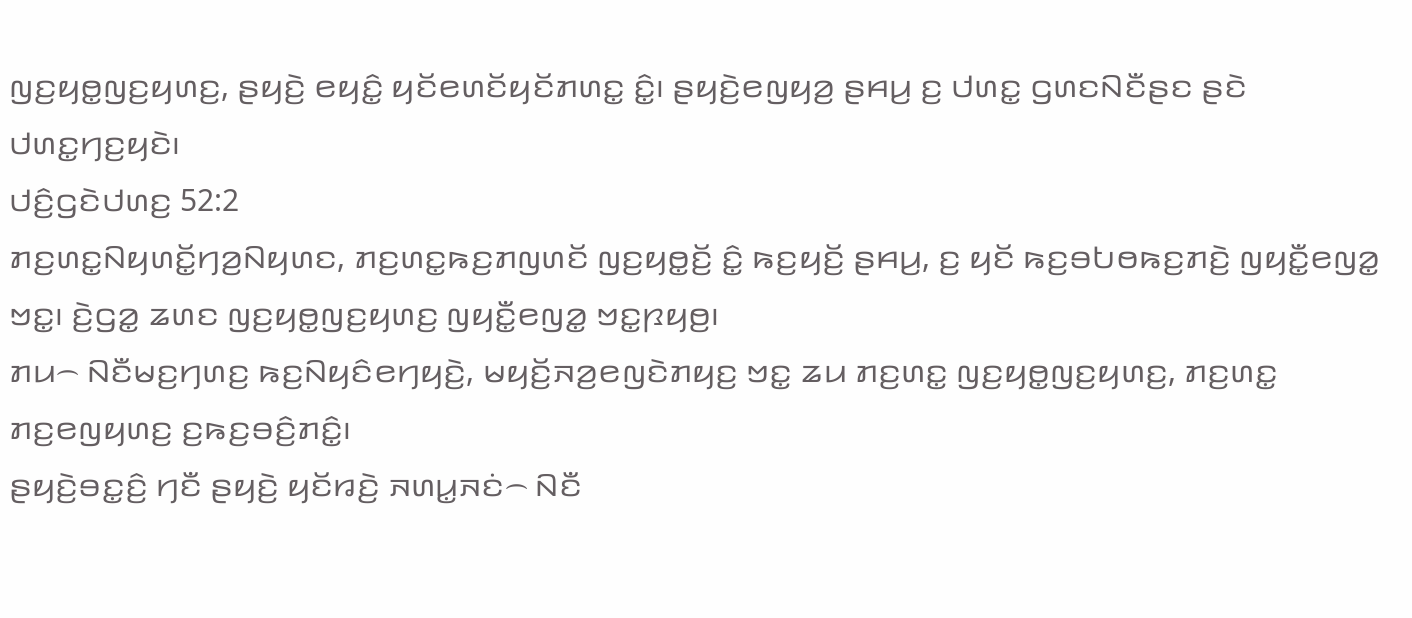ꤜꤢ꤬ꤟꤥ꤭ꤜꤢ꤬ꤟꤛꤢ꤬, ꤔꤟꤢꤧ꤬ ꤕꤟꤢꤨ꤭ ꤟꤢꤩꤕꤛꤢꤩꤟꤢꤩꤊꤛꤢ꤭ ꤢꤨ꤭꤯ ꤔꤟꤢꤧ꤬ꤕꤜꤟꤤ꤬ ꤔꤌꤣ꤬ ꤢ꤬ ꤓꤛꤢ꤭ ꤞꤛꤢꤡꤢꤪꤔꤢ ꤔꤢꤧ ꤓꤛꤢ꤭ꤚꤢ꤬ꤟꤢꤧ꤯
ꤓꤢꤨ꤬ꤞꤢꤧꤓꤛꤢ꤬ 52:2
ꤊꤢ꤬ꤛꤢ꤭ꤡꤟꤛꤢꤩ꤭ꤚꤤ꤬ꤡꤟꤛꤢ, ꤊꤢ꤬ꤛꤢ꤭ꤒꤢ꤬ꤊꤜꤛꤢꤩ ꤜꤢ꤬ꤟꤥ꤭ꤢꤩ꤬ ꤢꤨ꤭ ꤒꤢ꤬ꤟꤢꤩ꤬ ꤔꤌꤣ꤬, ꤢ꤬ ꤟꤢꤩ ꤒꤢ꤬ꤋꤝꤥꤒꤢ꤬ꤊꤢꤧ꤬ ꤜꤟꤢꤪ꤭ꤕꤜꤤ꤭ ꤠꤢ꤭꤯ ꤢꤧ꤬ꤞꤤ꤭ ꤘꤛꤢ ꤜꤢ꤬ꤟꤥ꤭ꤜꤢ꤬ꤟꤛꤢ꤬ ꤜꤟꤢꤪ꤭ꤕꤜꤤ꤭ ꤠꤢ꤭ꤐꤟꤥ꤬꤯
ꤊꤣ꤮ ꤡꤢꤪꤗꤢ꤬ꤚꤛꤢ꤬ ꤒꤢ꤬ꤡꤟꤢꤨꤕꤚꤟꤢꤧ꤬, ꤗꤟꤢꤩ꤬ꤏꤤ꤬ꤕꤜꤢꤧꤊꤟꤢ꤬ ꤠꤢ꤭ ꤘꤣ ꤊꤢ꤬ꤛꤢ꤭ ꤜꤢ꤬ꤟꤥ꤭ꤜꤢ꤬ꤟꤛꤢ꤬, ꤊꤢ꤬ꤛꤢ꤭ ꤊꤢ꤬ꤕꤜꤟꤛꤢ꤬ ꤢ꤬ꤒꤢ꤬ꤋꤢꤨ꤬ꤊꤢꤨ꤭꤯
ꤔꤟꤢꤧ꤬ꤋꤢ꤭ꤢꤨ꤬ ꤚꤢꤪ ꤔꤟꤢꤧ꤬ ꤟꤢꤩꤙꤢꤧ꤬ ꤏꤛꤣ꤭ꤏꤢꤦ꤮ ꤡꤢꤪ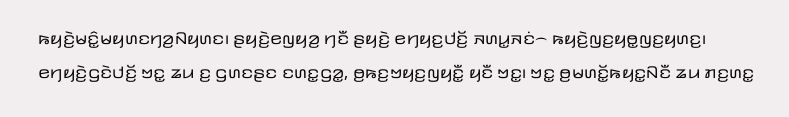ꤒꤟꤢꤧ꤬ꤗꤢꤨ꤭ꤗꤟꤛꤢꤚꤤ꤬ꤡꤟꤛꤢ꤯ ꤔꤟꤢꤧ꤬ꤕꤜꤟꤤ꤬ ꤚꤢꤪ ꤔꤟꤢꤧ꤬ ꤕꤚꤟꤢ꤬ꤓꤢꤩ꤬ ꤏꤛꤣ꤭ꤏꤢꤦ꤮ ꤒꤟꤢꤧ꤬ꤜꤢ꤬ꤟꤥ꤭ꤜꤢ꤬ꤟꤛꤢ꤬꤯
ꤕꤚꤟꤢꤧ꤬ꤞꤢꤧꤓꤢꤩ꤬ ꤠꤢ꤭ ꤘꤣ ꤢ꤬ ꤞꤛꤢꤔꤢ ꤢꤛꤢ꤭ꤞꤤ꤭, ꤥ꤬ꤒꤢ꤬ꤠꤟꤢ꤬ꤜꤟꤢꤪ꤭ ꤟꤢꤪ ꤠꤢ꤭꤯ ꤠꤢ꤭ ꤥ꤬ꤗꤛꤢꤩ꤭ꤒꤟꤢ꤭ꤡꤢꤪ ꤘꤣ ꤊꤢ꤬ꤛꤢ꤭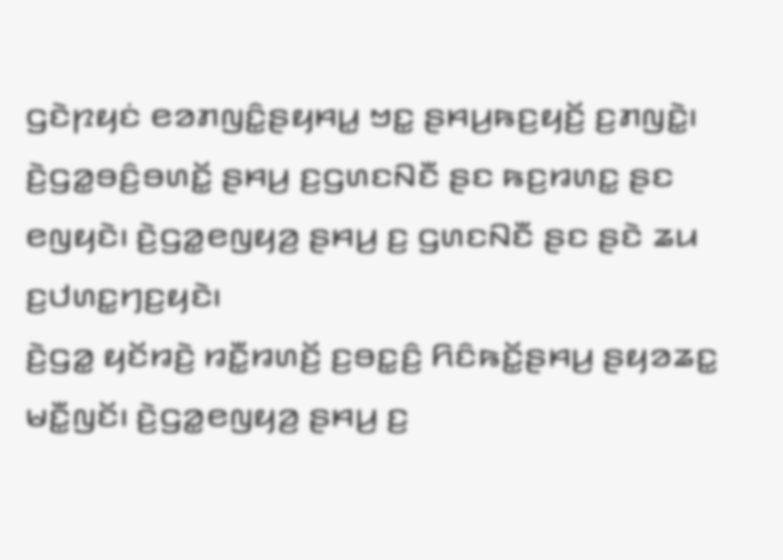ꤞꤢꤧꤐꤟꤢꤦ ꤕꤤꤊꤜꤢꤨ꤭ꤔꤟꤌꤣ꤭ ꤠꤢ꤭ ꤔꤌꤣ꤬ꤒꤢ꤬ꤟꤢꤩ꤬ ꤢ꤬ꤊꤜꤢꤧ꤭꤯ ꤢꤧ꤬ꤞꤤ꤭ꤋꤢꤨ꤬ꤋꤛꤢꤩ꤭ ꤔꤌꤣ꤬ ꤢ꤬ꤞꤛꤢꤡꤢꤪ ꤔꤢ ꤒꤢ꤬ꤙꤛꤢ꤭ ꤔꤢ ꤕꤜꤟꤢꤧ꤯ ꤢꤧ꤬ꤞꤤ꤭ꤕꤜꤟꤤ꤬ ꤔꤌꤣ꤬ ꤢ꤬ ꤞꤛꤢꤡꤢꤪ ꤔꤢ ꤔꤢꤧ ꤘꤣ ꤢ꤬ꤓꤛꤢ꤭ꤚꤢ꤬ꤟꤢꤧ꤯
ꤢꤧ꤬ꤞꤤ꤭ ꤟꤢꤩꤙꤢꤧ꤬ ꤙꤢꤪ꤭ꤙꤛꤢꤩ꤬ ꤢ꤬ꤋꤢ꤭ꤢꤨ꤬ ꤖꤢꤨꤒꤢꤩ꤭ꤔꤌꤣ꤬ ꤔꤟꤤꤘꤢ꤭ ꤗꤢꤪ꤭ꤜꤢꤩ꤯ ꤢꤧ꤬ꤞꤤ꤭ꤕꤜꤟꤤ꤬ ꤔꤌꤣ꤬ ꤢ꤬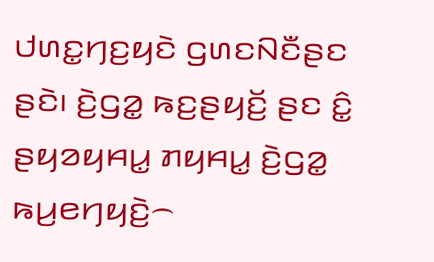ꤓꤛꤢ꤭ꤚꤢ꤬ꤟꤢꤧ ꤞꤛꤢꤡꤢꤪꤔꤢ ꤔꤢꤧ꤯ ꤢꤧ꤬ꤞꤤ꤭ ꤒꤢ꤬ꤔꤟꤢꤩ꤬ ꤔꤢ ꤢꤨ꤭ ꤔꤟꤤꤟꤌꤣ꤭ ꤊꤟꤌꤣ꤭ ꤢꤧ꤬ꤞꤤ꤭ ꤒꤣ꤬ꤕꤚꤟꤢꤧ꤬꤮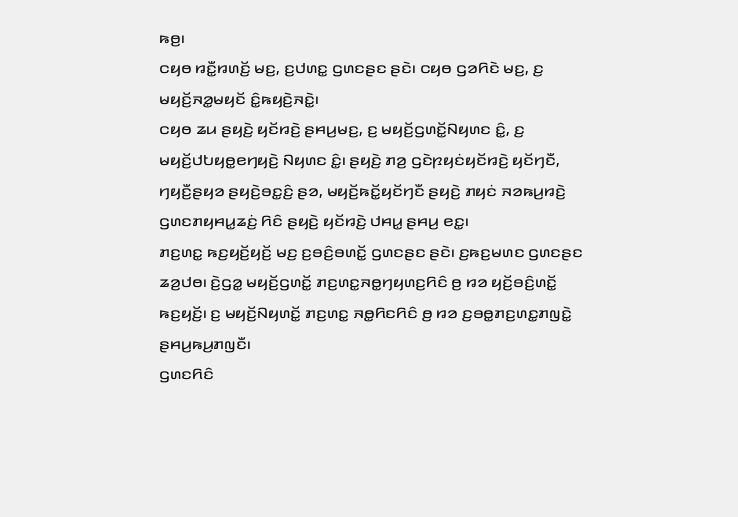ꤒꤥ꤬꤯
ꤍꤟꤥ ꤙꤢꤪ꤭ꤙꤛꤢꤩ꤬ ꤗꤢ꤬, ꤢ꤬ꤓꤛꤢ꤭ ꤞꤛꤢꤔꤢ ꤔꤢꤧ꤯ ꤍꤟꤥ ꤞꤤꤖꤢꤧ ꤗꤢ꤬, ꤢ꤬ ꤗꤟꤢꤩ꤬ꤏꤤ꤭ꤗꤟꤢꤩ ꤢꤨ꤭ꤒꤟꤢꤧ꤬ꤏꤢꤧ꤭꤯
ꤍꤟꤥ ꤘꤣ ꤔꤟꤢꤧ꤬ ꤟꤢꤩꤙꤢꤧ꤬ ꤔꤌꤣ꤬ꤗꤢ꤬, ꤢ꤬ ꤗꤟꤢꤩ꤬ꤞꤛꤢꤩ꤭ꤡꤟꤛꤢ ꤢꤨ꤭, ꤢ꤬ ꤗꤟꤢꤩ꤬ꤓꤝꤟꤥ꤭ꤕꤚꤟꤢꤧ꤬ ꤡꤟꤛꤢ ꤢꤨ꤭꤯ ꤔꤟꤢꤧ꤬ ꤊꤤ꤬ ꤞꤢꤧꤐꤟꤢꤦꤟꤢꤩꤙꤢꤧ꤬ ꤟꤢꤩꤚꤢꤪ, ꤚꤟꤢꤪ꤬ꤔꤟꤤ ꤔꤟꤢꤧ꤬ꤋꤢ꤭ꤢꤨ꤬ ꤔꤤ, ꤗꤟꤢꤩ꤬ꤒꤢꤩ꤭ꤟꤢꤩꤚꤢꤪ ꤔꤟꤢꤧ꤬ ꤊꤟꤢꤦ ꤏꤤꤒꤣ꤬ꤙꤢꤧ꤬ ꤞꤛꤢꤊꤟꤌꤣ꤭ꤘꤢꤦ꤬ ꤖꤢꤨ ꤔꤟꤢꤧ꤬ ꤟꤢꤩꤙꤢꤧ꤬ ꤓꤌꤣ꤭ ꤔꤌꤣ꤬ ꤕꤢ꤭꤯
ꤊꤢ꤬ꤛꤢ꤭ ꤒꤢ꤬ꤟꤢꤩ꤬ꤟꤢꤩ꤬ ꤗꤢ꤬ ꤢ꤬ꤋꤢꤨ꤬ꤋꤛꤢꤩ꤭ ꤞꤛꤢꤔꤢ ꤔꤢꤧ꤯ ꤢ꤬ꤒꤢ꤬ꤗꤛꤢ ꤞꤛꤢꤔꤢ ꤘꤤ꤬ꤓꤥ꤯ ꤢꤧ꤬ꤞꤤ꤭ ꤗꤟꤢꤩ꤬ꤞꤛꤢꤩ꤭ ꤊꤢ꤬ꤛꤢ꤭ꤏꤥ꤭ꤚꤟꤛꤢ꤬ꤖꤢꤨ ꤥ꤬ ꤙꤤ ꤟꤢꤩ꤬ꤋꤢꤨ꤬ꤛꤢꤩ꤭ ꤒꤢ꤬ꤟꤢꤩ꤬꤯ ꤢ꤬ ꤗꤟꤢꤩ꤬ꤡꤟꤛꤢꤩ꤭ ꤊꤢ꤬ꤛꤢ꤭ ꤏꤥ꤭ꤖꤢꤖꤢꤨ ꤥ꤬ ꤙꤤ ꤢ꤬ꤋꤥ꤭ꤊꤢ꤬ꤛꤢ꤭ꤊꤜꤢꤧ꤭ ꤔꤌꤣ꤬ꤒꤣ꤬ꤊꤜꤢꤪ꤯
ꤞꤛꤢꤖꤢꤨ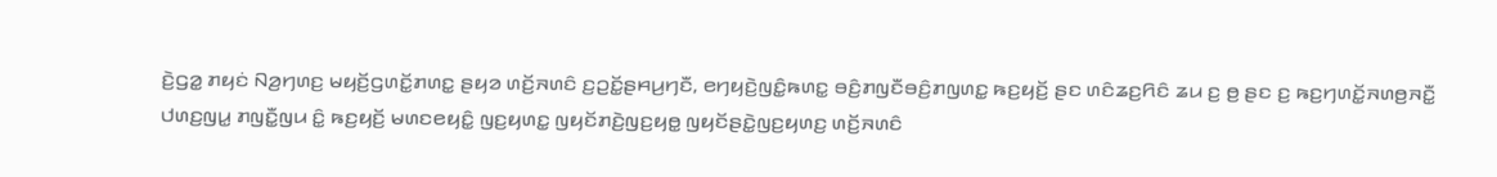ꤢꤧ꤬ꤞꤤ꤭ ꤊꤟꤢꤦ ꤡꤤ꤬ꤚꤛꤢ꤬ ꤗꤟꤢꤩ꤬ꤞꤛꤢꤩ꤭ꤊꤛꤢ꤭ ꤔꤟꤤ ꤛꤢꤩ꤬ꤏꤛꤢꤨ ꤢ꤬ꤑꤢꤩ꤭ꤔꤌꤣ꤬ꤚꤢꤪ, ꤕꤚꤟꤢꤧ꤬ꤜꤢꤨ꤭ꤒꤛꤢ꤭ ꤋꤢꤨ꤬ꤊꤜꤢꤪꤋꤢꤨ꤬ꤊꤜꤛꤢ꤭ ꤒꤢ꤬ꤟꤢꤩ꤬ ꤔꤢ ꤛꤢꤨꤘꤢ꤬ꤖꤢꤨ ꤘꤣ ꤢ꤬ ꤥ꤬ ꤔꤢ ꤢ꤬ ꤒꤢ꤬ꤚꤛꤢꤩ꤭ꤏꤛꤥ꤬ꤏꤢꤪ꤭ ꤓꤛꤢ꤬ꤜꤣ꤭ ꤊꤜꤢꤪ꤭ꤜꤣ ꤢꤨ꤭ ꤒꤢ꤬ꤟꤢꤩ꤬ ꤗꤛꤢꤕꤟꤢꤨ꤭ ꤜꤢ꤬ꤟꤛꤢ꤭ ꤜꤟꤢꤩꤊꤢꤧ꤬ꤜꤢ꤬ꤟꤥ꤭ ꤜꤟꤢꤩꤔꤢꤧ꤭ꤜꤢ꤬ꤟꤛꤢ꤬ ꤛꤢꤩ꤬ꤏꤛꤢꤨ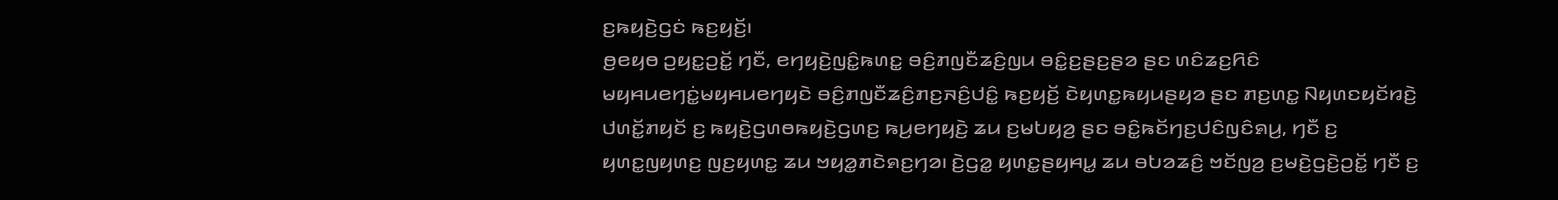ꤢ꤬ꤒꤟꤢꤧ꤬ꤞꤢꤦ ꤒꤢ꤬ꤟꤢꤩ꤬꤯
ꤥ꤬ꤕꤟꤥ ꤑꤟꤢ꤭ꤑꤢꤩ꤭ ꤚꤢꤪ, ꤕꤚꤟꤢꤧ꤬ꤜꤢꤨ꤭ꤒꤛꤢ꤭ ꤋꤢꤨ꤬ꤊꤜꤢꤪꤘꤢꤨ꤬ꤜꤣ ꤋꤢꤨ꤭ꤢ꤬ꤔꤢ꤬ꤔꤤ ꤔꤢ ꤛꤢꤨꤘꤢ꤬ꤖꤢꤨ ꤗꤟꤌꤣꤕꤚꤢꤦ꤭ꤗꤟꤌꤣꤕꤚꤟꤢꤧ ꤋꤢꤨ꤬ꤊꤜꤢꤪꤘꤢꤨ꤬ꤊꤢ꤬ꤏꤢꤨ꤬ꤓꤢꤨ꤭ ꤒꤢ꤬ꤟꤢꤩ꤬ ꤢꤧꤟꤛꤢ꤭ꤒꤟꤣꤔꤟꤤ ꤔꤢ ꤊꤢ꤬ꤛꤢ꤭ ꤡꤟꤛꤢꤟꤢꤩꤙꤢꤧ꤬ ꤓꤛꤢꤩ꤭ꤊꤟꤢꤩ ꤢ꤬ ꤒꤟꤢꤧ꤬ꤞꤛꤥꤒꤟꤢꤧ꤬ꤞꤛꤢ꤬ ꤒꤣ꤬ꤕꤚꤟꤢꤧ꤬ ꤘꤣ ꤢ꤬ꤗꤝꤟꤤ꤬ ꤔꤢ ꤋꤢꤨ꤭ꤒꤢꤩꤚꤢ꤬ꤓꤢꤨꤜꤢꤨꤎꤣ꤬, ꤚꤢꤪ ꤢ꤬ ꤟꤛꤢ꤭ꤜꤟꤛꤢ꤬ ꤜꤢ꤬ꤟꤛꤢ꤭ ꤘꤣ ꤠꤟꤤ꤭ꤊꤢꤧꤎꤢ꤬ꤚꤤ꤯ ꤢꤧ꤬ꤞꤤ꤭ ꤟꤛꤢ꤭ꤔꤟꤌꤣ꤭ ꤘꤣ ꤋꤝꤤꤘꤢꤨ꤬ ꤠꤢꤩꤜꤤ꤬ ꤢ꤬ꤗꤢꤧ꤬ꤞꤢꤧ꤬ꤑꤢꤩ꤭ ꤚꤢꤪ ꤢ꤬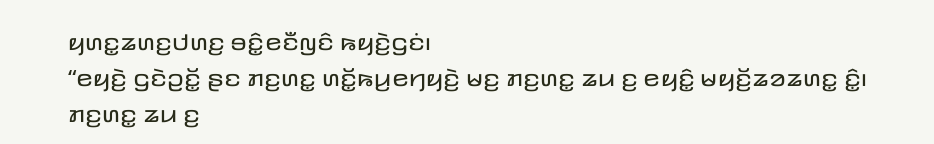ꤟꤛꤢ꤭ꤘꤛꤢ꤬ꤓꤛꤢ꤬ ꤋꤢꤨ꤭ꤕꤢꤪꤜꤢꤨ ꤒꤟꤢꤧ꤬ꤞꤢꤦ꤯
“ꤕꤟꤢꤧ꤬ ꤞꤢꤧꤑꤢꤩ꤭ ꤔꤢ ꤊꤢ꤬ꤛꤢ꤭ ꤛꤢꤩ꤭ꤒꤣ꤬ꤕꤚꤟꤢꤧ꤬ ꤗꤢ꤬ ꤊꤢ꤬ꤛꤢ꤭ ꤘꤣ ꤢ꤬ ꤕꤟꤢꤨ꤭ ꤗꤟꤢꤩ꤬ꤘꤤꤘꤛꤢ꤭ ꤢꤨ꤭꤯ ꤊꤢ꤬ꤛꤢ꤭ ꤘꤣ ꤢ꤬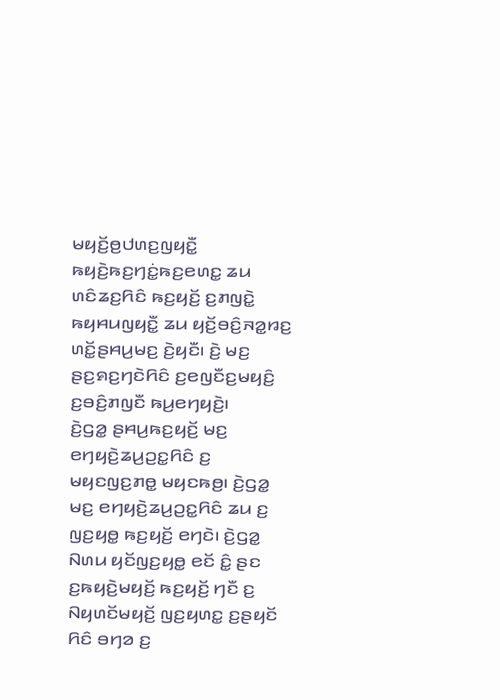ꤗꤟꤢꤩ꤬ꤥ꤬ꤓꤛꤢ꤬ꤜꤟꤢꤪ꤭ ꤒꤟꤢꤧ꤬ꤒꤢ꤬ꤚꤢꤦ꤭ꤒꤢ꤬ꤕꤛꤢ꤭ ꤘꤣ ꤛꤢꤨꤘꤢ꤬ꤖꤢꤨ ꤒꤢ꤬ꤟꤢꤩ꤬ ꤢ꤬ꤊꤜꤢꤧ꤭ ꤒꤟꤌꤣꤜꤟꤢꤪ꤭ ꤘꤣ ꤟꤢꤩ꤬ꤋꤢꤨ꤬ꤏꤤ꤭ꤙꤢ꤬ ꤛꤢꤩ꤭ꤔꤌꤣ꤬ꤗꤢ꤬ ꤢꤧ꤬ꤟꤢꤪ꤯ ꤢꤧ꤬ ꤗꤢ꤬ ꤔꤢ꤬ꤎꤢ꤬ꤚꤢꤧꤖꤢꤨ ꤢ꤬ꤕꤜꤢꤪꤢ꤬ꤗꤟꤢꤨ꤬ ꤢ꤬ꤋꤢꤨ꤬ꤊꤜꤢꤪ ꤒꤣ꤬ꤕꤚꤟꤢꤧ꤬꤯
ꤢꤧ꤬ꤞꤤ꤭ ꤔꤌꤣ꤬ꤒꤢ꤬ꤟꤢꤩ꤬ ꤗꤢ꤬ ꤕꤚꤟꤢꤧ꤬ꤘꤣ꤬ꤑꤢ꤭ꤖꤢꤨ ꤢ꤬ ꤗꤟꤢꤜꤢ꤬ꤊꤥ꤭ ꤗꤟꤢꤒꤥ꤬꤯ ꤢꤧ꤬ꤞꤤ꤭ ꤗꤢ꤬ ꤕꤚꤟꤢꤧ꤬ꤘꤣ꤬ꤑꤢ꤭ꤖꤢꤨ ꤘꤣ ꤢ꤬ ꤜꤢ꤬ꤟꤥ꤭ ꤒꤢ꤬ꤟꤢꤩ꤬ ꤕꤚꤢꤧ꤯ ꤢꤧ꤬ꤞꤤ꤭ ꤡꤛꤣ ꤟꤢꤩꤜꤢ꤬ꤟꤥ꤭ ꤕꤢꤩ ꤢꤨ꤭ ꤔꤢ ꤢ꤬ꤒꤟꤢꤧ꤬ꤗꤟꤢꤩ꤬ ꤒꤢ꤬ꤟꤢꤩ꤬ ꤚꤢꤪ ꤢ꤬ ꤡꤟꤛꤢꤩꤗꤟꤢꤩ꤬ ꤜꤢ꤬ꤟꤛꤢ꤭ ꤢ꤬ꤔꤟꤢꤩ ꤖꤢꤨ ꤋꤚꤤ ꤢ꤬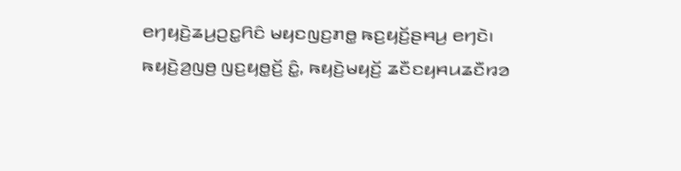ꤕꤚꤟꤢꤧ꤬ꤘꤣ꤬ꤑꤢ꤭ꤖꤢꤨ ꤗꤟꤢꤜꤢ꤬ꤊꤥ꤭ ꤒꤢ꤬ꤟꤢꤩ꤬ꤔꤌꤣ꤬ ꤕꤚꤢꤧ꤯
ꤒꤟꤢꤧ꤬ꤤ꤬ꤜꤥ꤬ ꤜꤢ꤬ꤟꤥ꤭ꤢꤩ꤬ ꤢꤨ꤭, ꤒꤟꤢꤧ꤬ꤗꤟꤢꤩ꤬ ꤘꤢꤪꤢꤟꤌꤣꤘꤢꤪꤙꤤ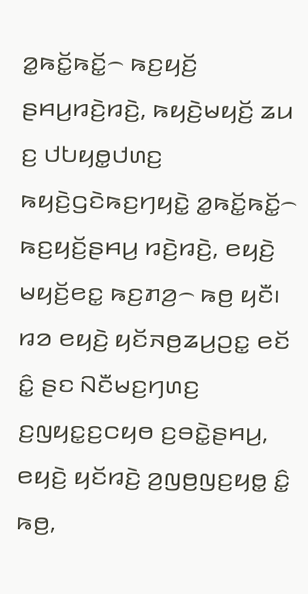ꤤ꤭ꤒꤢꤩ꤭ꤒꤢꤩ꤭꤮ ꤒꤢ꤬ꤟꤢꤩ꤬ ꤔꤌꤣ꤬ꤙꤢꤧ꤬ꤙꤢꤧ꤬, ꤒꤟꤢꤧ꤬ꤗꤟꤢꤩ꤬ ꤘꤣ ꤢ꤬ ꤓꤝꤟꤥ꤭ꤓꤛꤢ꤬ ꤒꤟꤢꤧ꤬ꤞꤢꤧꤒꤢ꤬ꤚꤟꤢꤧ꤭ ꤤ꤭ꤒꤢꤩ꤭ꤒꤢꤩ꤭꤮ ꤒꤢ꤬ꤟꤢꤩ꤬ꤔꤌꤣ꤬ ꤙꤢꤧ꤬ꤙꤢꤧ꤬, ꤕꤟꤢꤧ꤬ ꤗꤟꤢꤩ꤬ꤕꤢ꤭ ꤒꤢ꤬ꤊꤤ꤬꤮ ꤒꤥ꤬ ꤟꤢꤪ꤯ ꤙꤤ ꤕꤟꤢꤧ꤬ ꤟꤢꤩꤏꤥ꤬ꤘꤣ꤬ꤑꤢ꤭ ꤕꤢꤩ ꤢꤨ꤭ ꤔꤢ ꤡꤢꤪꤗꤢ꤬ꤚꤛꤢ꤬ ꤢ꤬ꤜꤟꤢ꤭ꤢ꤬ꤍꤟꤥ ꤢ꤬ꤋꤢꤧ꤭ꤔꤌꤣ꤬, ꤕꤟꤢꤧ꤬ ꤟꤢꤩꤙꤢꤧ꤬ ꤤ꤬ꤜꤥ꤬ꤜꤢ꤬ꤟꤥ꤭ ꤢꤨ꤭ ꤒꤥ꤬,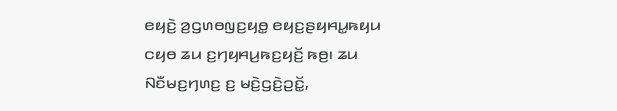ꤕꤟꤢꤧ꤬ ꤤ꤬ꤞꤛꤥꤜꤢ꤬ꤟꤥ꤭ ꤕꤟꤢ꤬ꤔꤟꤌꤣ꤭ꤒꤟꤣ ꤍꤟꤥ ꤘꤣ ꤢ꤬ꤚꤟꤌꤣ꤬ꤒꤢ꤬ꤟꤢꤩ꤬ ꤒꤥ꤬꤯ ꤘꤣ ꤡꤢꤪꤗꤢ꤬ꤚꤛꤢ꤬ ꤢ꤬ ꤗꤢꤧ꤬ꤞꤢꤧ꤬ꤑꤢꤩ꤭,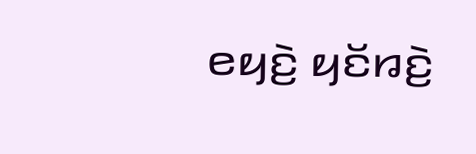ꤕꤟꤢꤧ꤬ ꤟꤢꤩꤙꤢꤧ꤬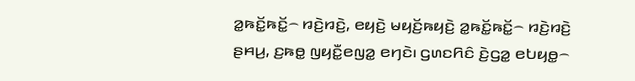ꤤ꤭ꤒꤢꤩ꤭ꤒꤢꤩ꤭꤮ ꤙꤢꤧ꤬ꤙꤢꤧ꤬, ꤕꤟꤢꤧ꤬ ꤗꤟꤢꤩ꤬ꤒꤟꤢꤧ꤬ ꤤ꤭ꤒꤢꤩ꤭ꤒꤢꤩ꤭꤮ ꤙꤢꤧ꤬ꤙꤢꤧ꤬ ꤔꤌꤣ꤬, ꤢ꤬ꤒꤥ꤭ ꤜꤟꤢꤪ꤭ꤕꤜꤤ꤭ ꤕꤚꤢꤧ꤯ ꤞꤛꤢꤖꤢꤨ ꤢꤧ꤬ꤞꤤ꤭ ꤕꤝꤟꤥ꤭꤮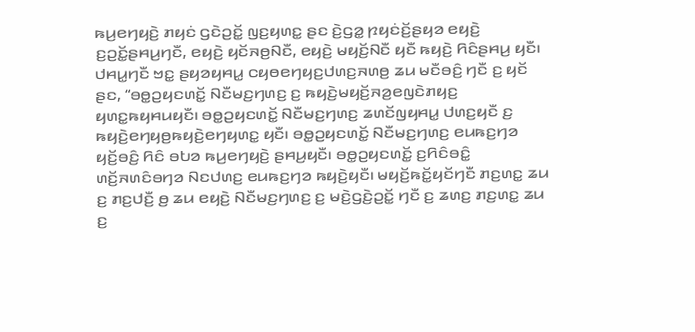ꤒꤣ꤬ꤕꤚꤟꤢꤧ꤬ ꤊꤟꤢꤦ ꤞꤢꤧꤑꤢꤩ꤭ ꤜꤢ꤬ꤟꤛꤢ꤭ ꤔꤢ ꤢꤧ꤬ꤞꤤ꤭ ꤐꤟꤢꤦꤢꤩ꤬ꤔꤟꤤ ꤕꤟꤢꤧ꤬ ꤢ꤬ꤑꤢꤩ꤭ꤔꤌꤣ꤬ꤚꤢꤪ, ꤕꤟꤢꤧ꤬ ꤟꤢꤩꤏꤥ꤬ꤡꤢꤪ, ꤕꤟꤢꤧ꤬ ꤗꤟꤢꤩ꤬ꤡꤢꤪ ꤟꤢꤪ ꤒꤟꤢꤧ꤬ ꤖꤢꤨꤔꤌꤣ꤬ ꤟꤢꤪ꤯
ꤓꤌꤣ꤭ꤚꤢꤪ ꤠꤢ꤭ ꤔꤟꤤꤟꤌꤣ꤭ ꤍꤟꤥꤕꤚꤟꤢ꤬ꤓꤛꤢ꤬ꤏꤛꤥ꤬ ꤘꤣ ꤗꤢꤪꤋꤢꤨ꤬ ꤚꤢꤪ ꤢ꤬ ꤟꤢꤩ ꤔꤢ, “ꤋꤥ꤭ꤑꤟꤢꤛꤢꤩ꤭ ꤡꤢꤪꤗꤢ꤬ꤚꤛꤢ꤬ ꤢ꤬ ꤒꤟꤢꤧ꤬ꤗꤟꤢꤩ꤬ꤏꤤ꤬ꤕꤜꤢꤧꤊꤟꤢ꤬ ꤟꤛꤢ꤭ꤒꤟꤌꤣꤟꤢꤪ꤯ ꤋꤥ꤭ꤑꤟꤢꤛꤢꤩ꤭ ꤡꤢꤪꤗꤢ꤬ꤚꤛꤢ꤬ ꤘꤛꤢꤩꤜꤟꤌꤣ꤭ ꤓꤛꤢ꤬ꤟꤢꤪ ꤢ꤬ ꤒꤟꤢꤧ꤬ꤕꤚꤟꤥ꤬ꤒꤟꤢꤧ꤬ꤕꤚꤟꤛꤢ꤭ ꤟꤢꤪ꤯ ꤋꤥ꤭ꤑꤟꤢꤛꤢꤩ꤭ ꤡꤢꤪꤗꤢ꤬ꤚꤛꤢ꤬ ꤕꤣꤒꤢ꤬ꤚꤤ ꤟꤢꤩ꤬ꤋꤢꤨ꤬ ꤖꤢꤨ ꤋꤝꤤ ꤒꤣ꤬ꤕꤚꤟꤢꤧ꤬ ꤔꤌꤣ꤬ꤟꤢꤪ꤯ ꤋꤥ꤭ꤑꤟꤢꤛꤢꤩ꤭ ꤢ꤬ꤖꤢꤨꤋꤢꤨ꤭ ꤛꤢꤩ꤬ꤏꤛꤢꤨꤋꤚꤤ ꤡꤢꤓꤛꤢ꤬ ꤕꤣꤒꤢ꤬ꤚꤤ ꤒꤟꤢꤧ꤬ꤟꤢꤪ꤯ ꤗꤟꤢꤩ꤬ꤒꤢꤩ꤭ꤟꤢꤩꤚꤢꤪ ꤊꤢ꤬ꤛꤢ꤭ ꤘꤣ ꤢ꤬ ꤊꤢ꤬ꤓꤢꤪ꤬ ꤥ꤬ ꤘꤣ ꤕꤟꤢꤧ꤬ ꤡꤢꤪꤗꤢ꤬ꤚꤛꤢ꤬ ꤢ꤬ ꤗꤢꤧ꤬ꤞꤢꤧ꤬ꤑꤢꤩ꤭ ꤚꤢꤪ ꤢ꤬ ꤘꤛꤢ꤬ ꤊꤢ꤬ꤛꤢ꤭ ꤘꤣ ꤢ꤬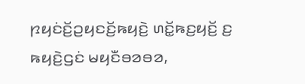ꤐꤟꤢꤦꤢꤩ꤬ꤑꤟꤢꤢꤩ꤬ꤒꤟꤢꤧ꤬ ꤛꤢꤩ꤭ꤒꤢ꤬ꤟꤢꤩ꤬ ꤢ꤬ ꤒꤟꤢꤧ꤬ꤞꤢꤦ ꤗꤟꤢꤪꤋꤤꤋꤤ,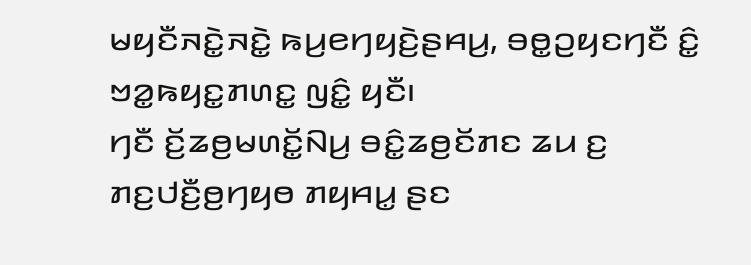ꤗꤟꤢꤪꤏꤢꤧ꤭ꤏꤢꤧ꤭ ꤒꤣ꤬ꤕꤚꤟꤢꤧ꤬ꤔꤌꤣ꤬, ꤋꤥ꤭ꤑꤟꤢꤚꤢꤪ ꤢꤨ꤭ ꤠꤤ꤭ꤒꤟꤢ꤭ꤊꤛꤢ꤭ ꤜꤢꤨ꤭ ꤟꤢꤪ꤯
ꤚꤢꤪ ꤢꤩ꤬ꤘꤥ꤬ꤗꤛꤢꤩ꤭ꤡꤣ꤬ ꤋꤢꤨ꤭ꤘꤥ꤬ꤢꤩꤊꤢ ꤘꤣ ꤢ꤬ ꤊꤢ꤬ꤓꤢꤪ꤬ꤥ꤬ꤚꤟꤥ ꤊꤟꤌꤣ꤭ ꤔꤢ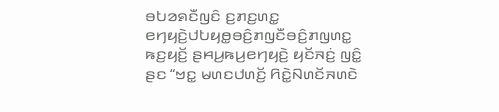ꤋꤝꤤꤎꤢꤪꤜꤢꤨ ꤢ꤬ꤊꤢ꤬ꤛꤢ꤭ ꤕꤚꤟꤢꤧ꤬ꤓꤝꤟꤥ꤭ꤋꤢꤨ꤬ꤊꤜꤢꤪꤋꤢꤨ꤬ꤊꤜꤛꤢ꤭ ꤒꤢ꤬ꤟꤢꤩ꤬ ꤔꤌꤣ꤬ꤒꤣ꤬ꤕꤚꤟꤢꤧ꤬ ꤟꤢꤩꤏꤢꤦ꤬ ꤜꤢꤨ꤭ ꤔꤢ “ꤠꤢ꤭ ꤗꤛꤢꤓꤛꤢꤩ꤬ ꤖꤢꤧ꤭ꤡꤛꤢꤩꤏꤛꤢꤧ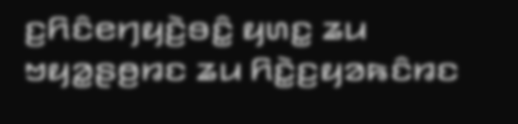ꤢ꤬ꤖꤢꤨꤕꤚꤟꤢꤧ꤬ꤋꤢꤨ꤭ ꤟꤛꤢ꤭ ꤘꤣ ꤠꤟꤤ꤭ꤔꤥ꤬ꤙꤢ ꤘꤣ ꤖꤢꤧ꤭ꤢ꤬ꤟꤤꤒꤢꤨꤙꤢ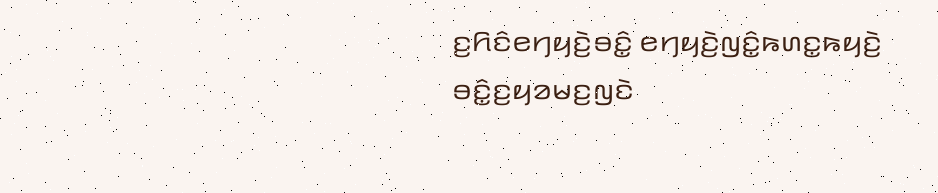ꤢ꤬ꤖꤢꤨꤕꤚꤟꤢꤧ꤬ꤋꤢꤨ꤭ ꤕꤚꤟꤢꤧ꤬ꤜꤢꤨ꤭ꤒꤛꤢ꤭ꤒꤟꤢꤧ꤬ ꤋꤢꤨ꤭ꤢ꤬ꤟꤤꤗꤢ꤬ꤜꤢꤧ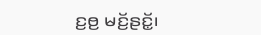ꤢ꤬ꤥ꤬ ꤗꤢꤩ꤬ꤔꤢꤩ꤭꤯